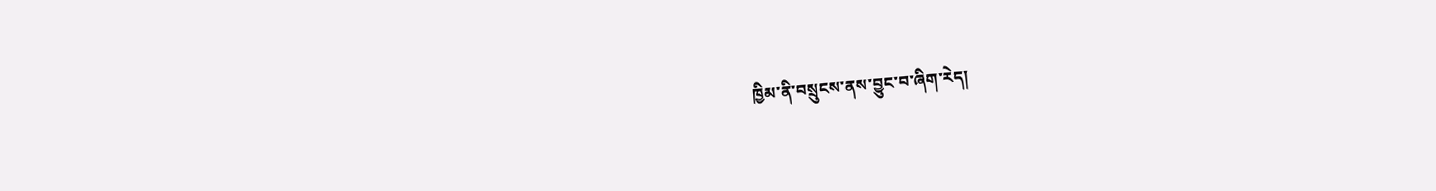ཁྱིམ་ནི་བསྲུངས་ནས་བྱུང་བ་ཞིག་རེད།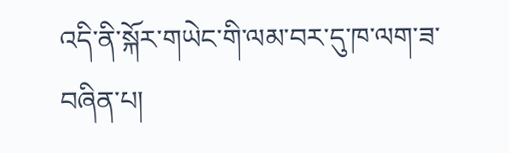འདི་ནི་སྐོར་གཡེང་གི་ལམ་བར་དུ་ཁ་ལག་ཟ་བཞིན་པ།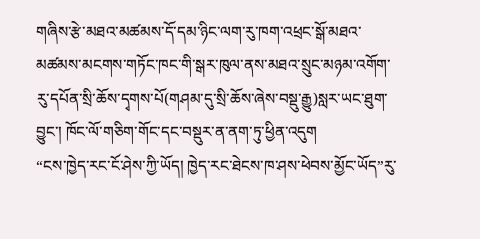གཞིས་རྩེ་མཐའ་མཚམས་དོ་དམ་ཉིང་ལག་རུ་ཁག་འཕྲང་སྒོ་མཐའ་མཚམས་མངགས་གཏོང་ཁང་གི་སྒར་ཁུལ་ནས་མཐའ་སྲུང་མཉམ་འགོག་རུ་དཔོན་སྲི་ཆོས་དྭགས་པོ(གཤམ་དུ་སྲི་ཆོས་ཞེས་བསྡུ་རྒྱུ)སླར་ཡང་ཐུག་བྱུང་། ཁོང་ལོ་གཅིག་གོང་དང་བསྡུར་ན་ནག་ཏུ་ཕྱིན་འདུག
“ངས་ཁྱེད་རང་ངོ་ཤེས་ཀྱི་ཡོད། ཁྱེད་རང་ཐེངས་ཁ་ཤས་ཕེབས་མྱོང་ཡོད”རུ་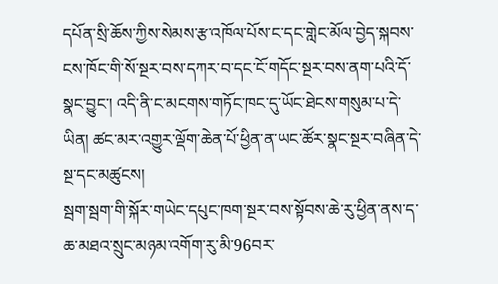དཔོན་སྲི་ཆོས་ཀྱིས་སེམས་རྩ་འཁོལ་པོས་ང་དང་གླེང་མོལ་བྱེད་སྐབས་ངས་ཁོང་གི་སོ་སྔར་བས་དཀར་བ་དང་ངོ་གདོང་སྔར་བས་ནག་པའི་དོ་སྣང་བྱུང་། འདི་ནི་ང་མངགས་གཏོང་ཁང་དུ་ཡོང་ཐེངས་གསུམ་པ་དེ་ཡིན། ཚང་མར་འགྱུར་ལྡོག་ཆེན་པོ་ཕྱིན་ན་ཡང་ཚོར་སྣང་སྔར་བཞིན་དེ་སྔ་དང་མཚུངས།
སྦག་སྦག་གི་སྐོར་གཡེང་དཔུང་ཁག་སྔར་བས་སྟོབས་ཆེ་རུ་ཕྱིན་ནས་ད་ཆ་མཐའ་སྲུང་མཉམ་འགོག་རུ་མི་96བར་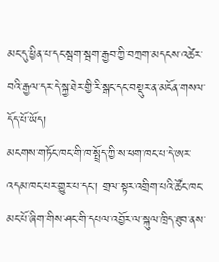མང་དུ་ཕྱིན་པ་དང་སྦག་སྦག་རྒྱབ་ཀྱི་བཀྲག་མདངས་འཚེར་བའི་རྒྱལ་དར་དེ་སྐྱ་ཐེར་གྱི་རི་སྒང་དང་བསྡུར་ན་མངོན་གསལ་དོད་པོ་ཡོད།
མངགས་གཏོང་ཁང་གི་ཁ་སྤྲོད་ཀྱི་ས་ཕག་ཁང་པ་དེ་ཨར་འདམ་ཁང་པར་གྱུར་པ་དང་། གྲལ་སྟར་འགྲིག་པའི་ཚོང་ཁང་མང་པོ་ཞིག་གིས་ཤང་གི་དཔལ་འབྱོར་ལ་སྐུལ་ཁྲིད་ཐུབ་ནས་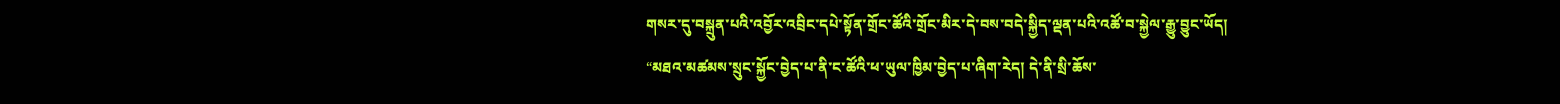གསར་དུ་བསྐྲུན་པའི་འབྱོར་འབྲིང་དཔེ་སྟོན་གྲོང་ཚོའི་གྲོང་མིར་དེ་བས་བདེ་སྐྱིད་ལྡན་པའི་འཚོ་བ་སྐྱེལ་རྒྱུ་བྱུང་ཡོད།
“མཐའ་མཚམས་སྲུང་སྐྱོང་བྱེད་པ་ནི་ང་ཚོའི་ཕ་ཡུལ་ཁྱིམ་བྱེད་པ་ཞིག་རེད། དེ་ནི་སྲི་ཆོས་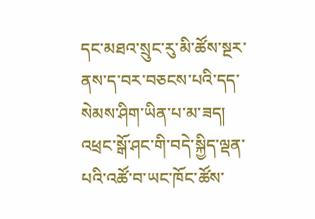དང་མཐའ་སྲུང་རུ་མི་ཚོས་སྔར་ནས་ད་བར་བཅངས་པའི་དད་སེམས་ཤིག་ཡིན་པ་མ་ཟད། འཕྲང་སྒོ་ཤང་གི་བདེ་སྐྱིད་ལྡན་པའི་འཚོ་བ་ཡང་ཁོང་ཚོས་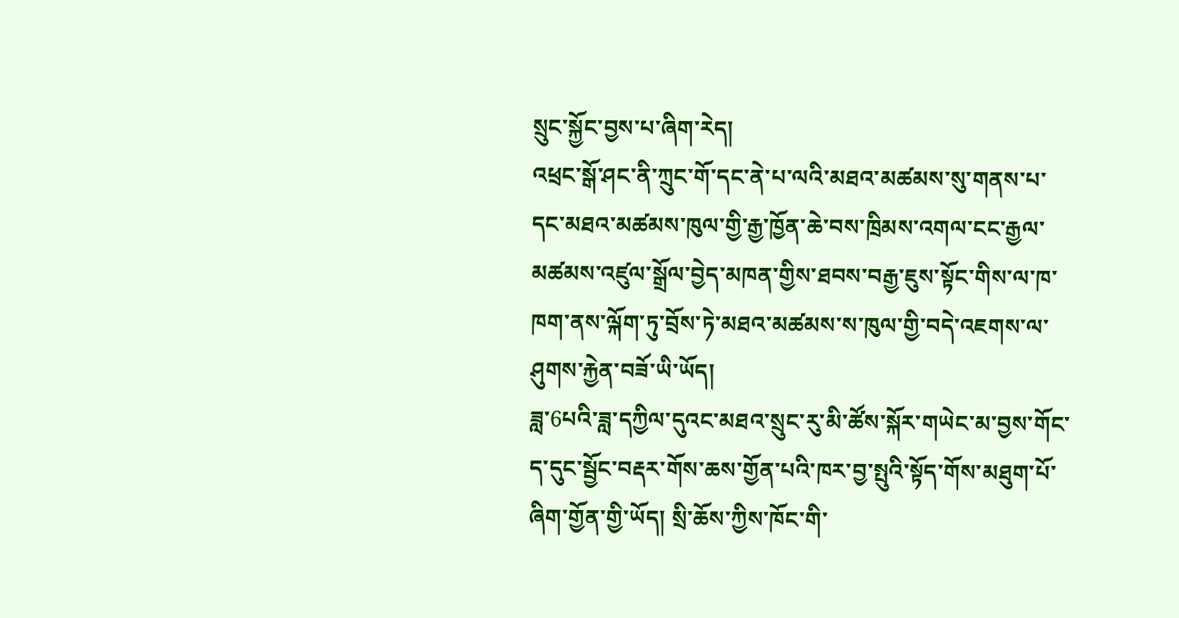སྲུང་སྐྱོང་བྱས་པ་ཞིག་རེད།
འཕྲང་སྒོ་ཤང་ནི་ཀྲུང་གོ་དང་ནེ་པ་ལའི་མཐའ་མཚམས་སུ་གནས་པ་དང་མཐའ་མཚམས་ཁུལ་གྱི་རྒྱ་ཁྱོན་ཆེ་བས་ཁྲིམས་འགལ་ངང་རྒྱལ་མཚམས་འཛུལ་སྒྲོལ་བྱེད་མཁན་གྱིས་ཐབས་བརྒྱ་ཇུས་སྟོང་གིས་ལ་ཁ་ཁག་ནས་ལྐོག་ཏུ་བྲོས་ཏེ་མཐའ་མཚམས་ས་ཁུལ་གྱི་བདེ་འཇགས་ལ་ཤུགས་རྐྱེན་བཟོ་ཡི་ཡོད།
ཟླ་6པའི་ཟླ་དཀྱིལ་དུའང་མཐའ་སྲུང་རུ་མི་ཚོས་སྐོར་གཡེང་མ་བྱས་གོང་ད་དུང་སྦྱོང་བརྡར་གོས་ཆས་གྱོན་པའི་ཁར་བྱ་སྤུའི་སྟོད་གོས་མཐུག་པོ་ཞིག་གྱོན་གྱི་ཡོད། སྲི་ཆོས་ཀྱིས་ཁོང་གི་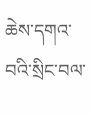ཆེས་དགའ་བའི་སྲིང་བལ་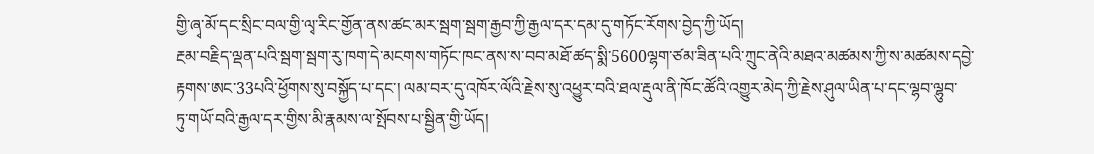གྱི་ཞྭ་མོ་དང་སྲིང་བལ་གྱི་ལྭ་རིང་གྱོན་ནས་ཚང་མར་སྦག་སྦག་རྒྱབ་ཀྱི་རྒྱལ་དར་དམ་དུ་གཏོང་རོགས་བྱེད་ཀྱི་ཡོད།
རྔམ་བརྗིད་ལྡན་པའི་སྦག་སྦག་རུ་ཁག་དེ་མངགས་གཏོང་ཁང་ནས་ས་བབ་མཐོ་ཚད་སྨི་5600ལྷག་ཙམ་ཟིན་པའི་ཀྲུང་ནེའི་མཐའ་མཚམས་ཀྱི་ས་མཚམས་དབྱེ་རྟགས་ཨང་33པའི་ཕྱོགས་སུ་བསྐྱོད་པ་དང་། ལམ་བར་དུ་འཁོར་ལོའི་རྗེས་སུ་འཕྱུར་བའི་ཐལ་རྡུལ་ནི་ཁོང་ཚོའི་འགྱུར་མེད་ཀྱི་རྗེས་ཤུལ་ཡིན་པ་དང་ལྷབ་ལྷུབ་ཏུ་གཡོ་བའི་རྒྱལ་དར་གྱིས་མི་རྣམས་ལ་སྤོབས་པ་སྦྱིན་གྱི་ཡོད།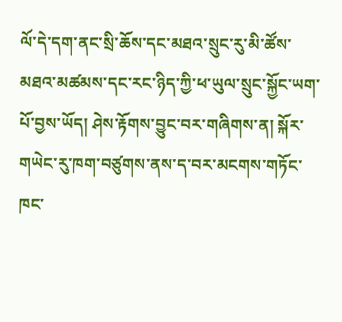ལོ་དེ་དག་ནང་སྲི་ཆོས་དང་མཐའ་སྲུང་རུ་མི་ཚོས་མཐའ་མཚམས་དང་རང་ཉིད་ཀྱི་ཕ་ཡུལ་སྲུང་སྐྱོང་ཡག་པོ་བྱས་ཡོད། ཤེས་རྟོགས་བྱུང་བར་གཞིགས་ན། སྐོར་གཡེང་རུ་ཁག་བཙུགས་ནས་ད་བར་མངགས་གཏོང་ཁང་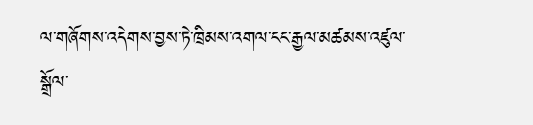ལ་གཞོགས་འདེགས་བྱས་ཏེ་ཁྲིམས་འགལ་ངང་རྒྱལ་མཚམས་འཛུལ་སྒྲོལ་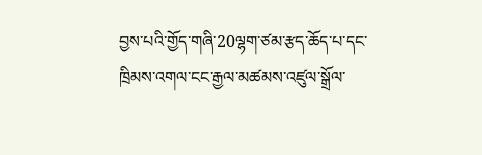བྱས་པའི་གྱོད་གཞི་20ལྷག་ཙམ་རྩད་ཆོད་པ་དང་ཁྲིམས་འགལ་ངང་རྒྱལ་མཚམས་འཛུལ་སྒྲོལ་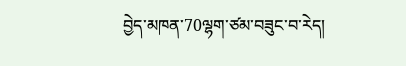བྱེད་མཁན་70ལྷག་ཙམ་བཟུང་བ་རེད།